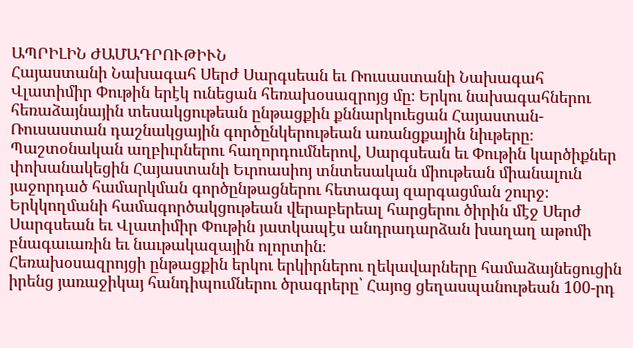ԱՊՐԻԼԻՆ ԺԱՄԱԴՐՈՒԹԻՒՆ
Հայաստանի Նախագահ Սերժ Սարգսեան եւ Ռուսաստանի Նախագահ Վլատիմիր Փութին երէկ ունեցան հեռախօսազրոյց մը։ Երկու նախագահներու հեռաձայնային տեսակցութեան ընթացքին քննարկուեցան Հայաստան-Ռուսաստան դաշնակցային գործընկերութեան առանցքային նիւթերը։ Պաշտօնական աղբիւրներու հաղորդումներով, Սարգսեան եւ Փութին կարծիքներ փոխանակեցին Հայաստանի Եւրոասիոյ տնտեսական միութեան միանալուն յաջորդած համարկման գործընթացներու հետագայ զարգացման շուրջ։ Երկկողմանի համագործակցութեան վերաբերեալ հարցերու ծիրին մէջ Սերժ Սարգսեան եւ Վլատիմիր Փութին յատկապէս անդրադարձան խաղաղ աթոմի բնագաւառին եւ նաւթակազային ոլորտին։
Հեռախօսազրոյցի ընթացքին երկու երկիրներու ղեկավարները համաձայնեցուցին իրենց յառաջիկայ հանդիպումներու ծրագրերը՝ Հայոց ցեղասպանութեան 100-րդ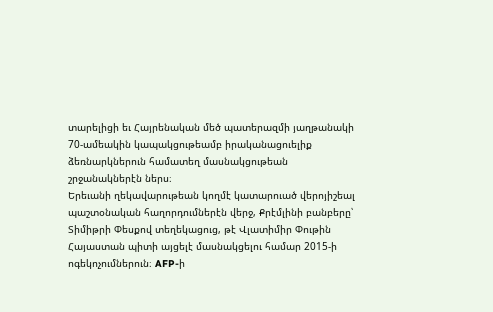տարելիցի եւ Հայրենական մեծ պատերազմի յաղթանակի 70-ամեակին կապակցութեամբ իրականացուելիք ձեռնարկներուն համատեղ մասնակցութեան շրջանակներէն ներս։
Երեւանի ղեկավարութեան կողմէ կատարուած վերոյիշեալ պաշտօնական հաղորդումներէն վերջ, Քրէմլինի բանբերը՝ Տիմիթրի Փեսքով տեղեկացուց, թէ Վլատիմիր Փութին Հայաստան պիտի այցելէ մասնակցելու համար 2015-ի ոգեկոչումներուն։ AFP-ի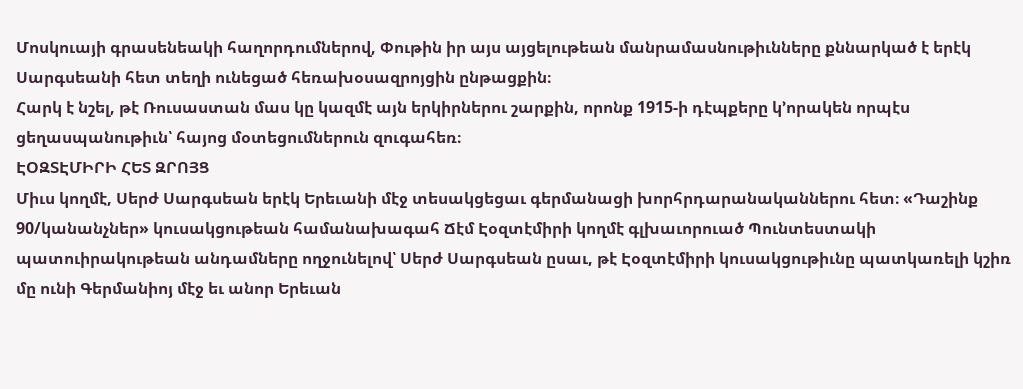Մոսկուայի գրասենեակի հաղորդումներով, Փութին իր այս այցելութեան մանրամասնութիւնները քննարկած է երէկ Սարգսեանի հետ տեղի ունեցած հեռախօսազրոյցին ընթացքին։
Հարկ է նշել, թէ Ռուսաստան մաս կը կազմէ այն երկիրներու շարքին, որոնք 1915-ի դէպքերը կ՚որակեն որպէս ցեղասպանութիւն՝ հայոց մօտեցումներուն զուգահեռ։
ԷՕԶՏԷՄԻՐԻ ՀԵՏ ԶՐՈՅՑ
Միւս կողմէ, Սերժ Սարգսեան երէկ Երեւանի մէջ տեսակցեցաւ գերմանացի խորհրդարանականներու հետ։ «Դաշինք 90/կանանչներ» կուսակցութեան համանախագահ Ճէմ Էօզտէմիրի կողմէ գլխաւորուած Պունտեստակի պատուիրակութեան անդամները ողջունելով՝ Սերժ Սարգսեան ըսաւ, թէ Էօզտէմիրի կուսակցութիւնը պատկառելի կշիռ մը ունի Գերմանիոյ մէջ եւ անոր Երեւան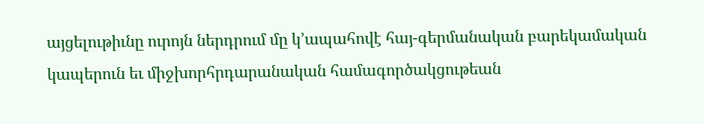այցելութիւնը ուրոյն ներդրում մը կ՚ապահովէ հայ-գերմանական բարեկամական կապերուն եւ միջխորհրդարանական համագործակցութեան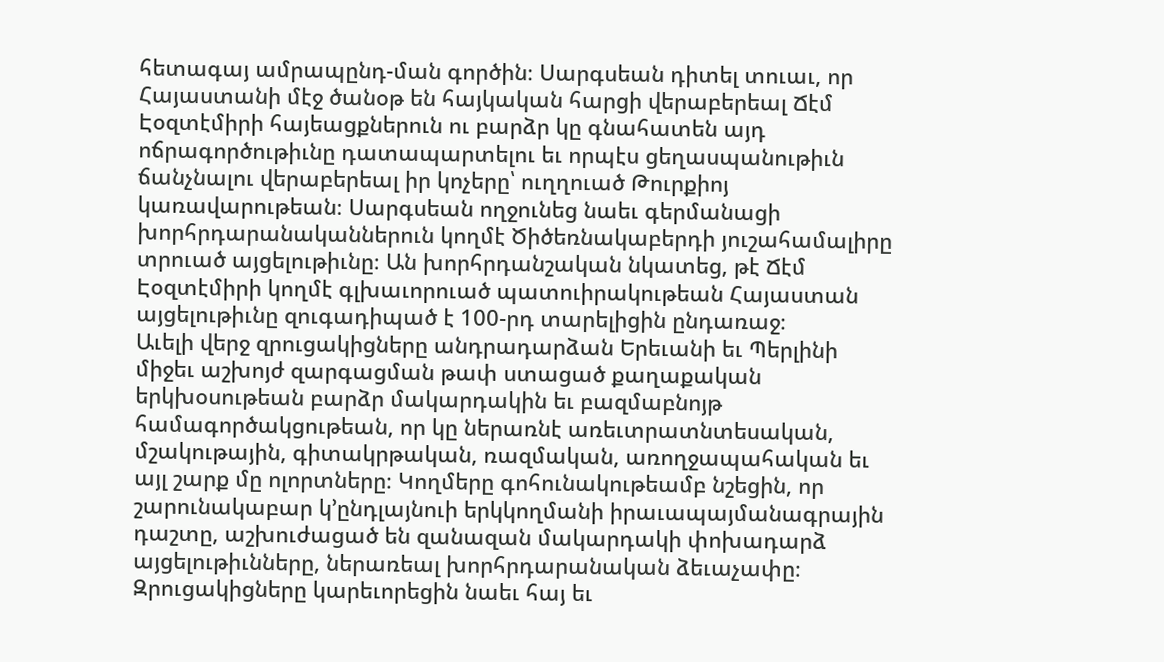հետագայ ամրապընդ-ման գործին։ Սարգսեան դիտել տուաւ, որ Հայաստանի մէջ ծանօթ են հայկական հարցի վերաբերեալ Ճէմ Էօզտէմիրի հայեացքներուն ու բարձր կը գնահատեն այդ ոճրագործութիւնը դատապարտելու եւ որպէս ցեղասպանութիւն ճանչնալու վերաբերեալ իր կոչերը՝ ուղղուած Թուրքիոյ կառավարութեան։ Սարգսեան ողջունեց նաեւ գերմանացի խորհրդարանականներուն կողմէ Ծիծեռնակաբերդի յուշահամալիրը տրուած այցելութիւնը։ Ան խորհրդանշական նկատեց, թէ Ճէմ Էօզտէմիրի կողմէ գլխաւորուած պատուիրակութեան Հայաստան այցելութիւնը զուգադիպած է 100-րդ տարելիցին ընդառաջ։
Աւելի վերջ զրուցակիցները անդրադարձան Երեւանի եւ Պերլինի միջեւ աշխոյժ զարգացման թափ ստացած քաղաքական երկխօսութեան բարձր մակարդակին եւ բազմաբնոյթ համագործակցութեան, որ կը ներառնէ առեւտրատնտեսական, մշակութային, գիտակրթական, ռազմական, առողջապահական եւ այլ շարք մը ոլորտները։ Կողմերը գոհունակութեամբ նշեցին, որ շարունակաբար կ՚ընդլայնուի երկկողմանի իրաւապայմանագրային դաշտը, աշխուժացած են զանազան մակարդակի փոխադարձ այցելութիւնները, ներառեալ խորհրդարանական ձեւաչափը։ Զրուցակիցները կարեւորեցին նաեւ հայ եւ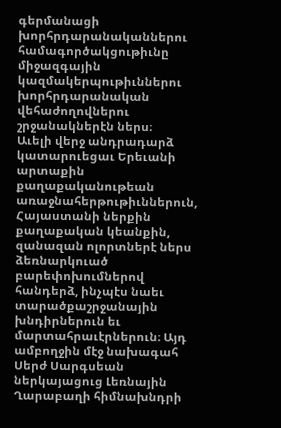գերմանացի խորհրդարանականներու համագործակցութիւնը միջազգային կազմակերպութիւններու խորհրդարանական վեհաժողովներու շրջանակներէն ներս։
Աւելի վերջ անդրադարձ կատարուեցաւ Երեւանի արտաքին քաղաքականութեան առաջնահերթութիւններուն, Հայաստանի ներքին քաղաքական կեանքին, զանազան ոլորտներէ ներս ձեռնարկուած բարեփոխումներով հանդերձ, ինչպէս նաեւ տարածքաշրջանային խնդիրներուն եւ մարտահրաւէրներուն։ Այդ ամբողջին մէջ նախագահ Սերժ Սարգսեան ներկայացուց Լեռնային Ղարաբաղի հիմնախնդրի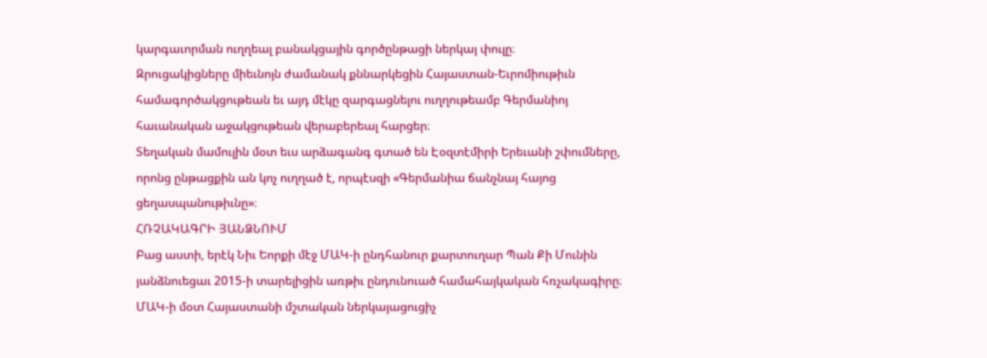կարգաւորման ուղղեալ բանակցային գործընթացի ներկայ փուլը։
Զրուցակիցները միեւնոյն ժամանակ քննարկեցին Հայաստան-Եւրոմիութիւն համագործակցութեան եւ այդ մէկը զարգացնելու ուղղութեամբ Գերմանիոյ հաւանական աջակցութեան վերաբերեալ հարցեր։
Տեղական մամուլին մօտ եւս արձագանգ գտած են Էօզտէմիրի Երեւանի շփումները, որոնց ընթացքին ան կոչ ուղղած է, որպէսզի «Գերմանիա ճանչնայ հայոց ցեղասպանութիւնը»։
ՀՌՉԱԿԱԳՐԻ ՅԱՆՁՆՈՒՄ
Բաց աստի, երէկ Նիւ Եորքի մէջ ՄԱԿ-ի ընդհանուր քարտուղար Պան Քի Մունին յանձնուեցաւ 2015-ի տարելիցին առթիւ ընդունուած համահայկական հռչակագիրը։ ՄԱԿ-ի մօտ Հայաստանի մշտական ներկայացուցիչ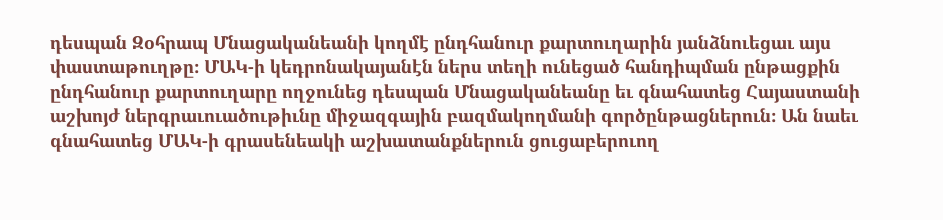դեսպան Զօհրապ Մնացականեանի կողմէ ընդհանուր քարտուղարին յանձնուեցաւ այս փաստաթուղթը։ ՄԱԿ-ի կեդրոնակայանէն ներս տեղի ունեցած հանդիպման ընթացքին ընդհանուր քարտուղարը ողջունեց դեսպան Մնացականեանը եւ գնահատեց Հայաստանի աշխոյժ ներգրաւուածութիւնը միջազգային բազմակողմանի գործընթացներուն։ Ան նաեւ գնահատեց ՄԱԿ-ի գրասենեակի աշխատանքներուն ցուցաբերուող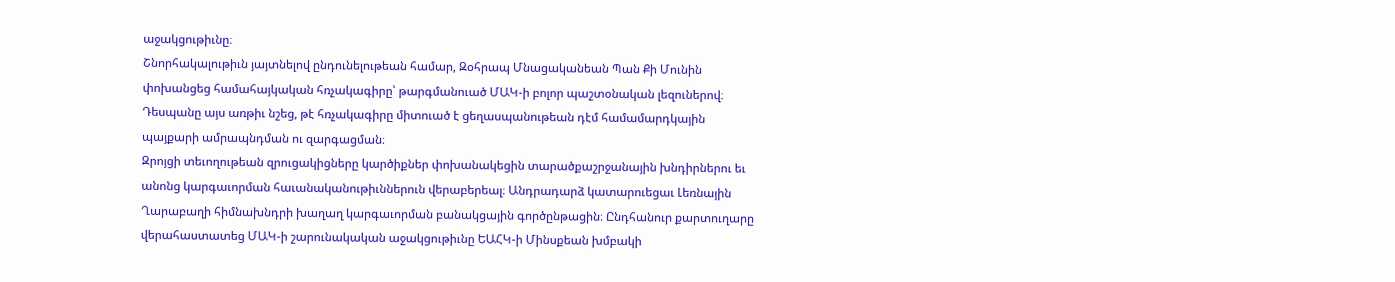աջակցութիւնը։
Շնորհակալութիւն յայտնելով ընդունելութեան համար, Զօհրապ Մնացականեան Պան Քի Մունին փոխանցեց համահայկական հռչակագիրը՝ թարգմանուած ՄԱԿ-ի բոլոր պաշտօնական լեզուներով։ Դեսպանը այս առթիւ նշեց, թէ հռչակագիրը միտուած է ցեղասպանութեան դէմ համամարդկային պայքարի ամրապնդման ու զարգացման։
Զրոյցի տեւողութեան զրուցակիցները կարծիքներ փոխանակեցին տարածքաշրջանային խնդիրներու եւ անոնց կարգաւորման հաւանականութիւններուն վերաբերեալ։ Անդրադարձ կատարուեցաւ Լեռնային Ղարաբաղի հիմնախնդրի խաղաղ կարգաւորման բանակցային գործընթացին։ Ընդհանուր քարտուղարը վերահաստատեց ՄԱԿ-ի շարունակական աջակցութիւնը ԵԱՀԿ-ի Մինսքեան խմբակի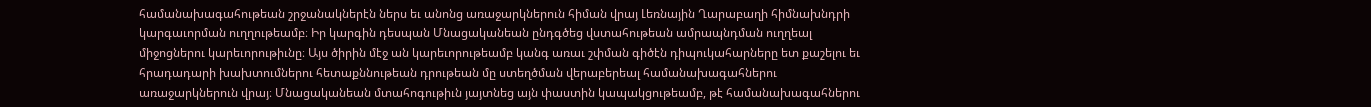համանախագահութեան շրջանակներէն ներս եւ անոնց առաջարկներուն հիման վրայ Լեռնային Ղարաբաղի հիմնախնդրի կարգաւորման ուղղութեամբ։ Իր կարգին դեսպան Մնացականեան ընդգծեց վստահութեան ամրապնդման ուղղեալ միջոցներու կարեւորութիւնը։ Այս ծիրին մէջ ան կարեւորութեամբ կանգ առաւ շփման գիծէն դիպուկահարները ետ քաշելու եւ հրադադարի խախտումներու հետաքննութեան դրութեան մը ստեղծման վերաբերեալ համանախագահներու առաջարկներուն վրայ։ Մնացականեան մտահոգութիւն յայտնեց այն փաստին կապակցութեամբ, թէ համանախագահներու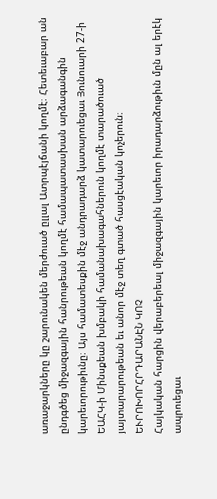առաջարկները կը շարունակեն մերժուած ըլլալ Ատրպէյճանի կողմէ։ Հետեւաբար ան ընդգծեց միջազգային հանրութեան կողմէ համապատասխան արձագանգին կարեւորութիւնը։ Այս համատեսքին մէջ անդրադարձ կատարուեցաւ Յունուարի 27-ի ԵԱՀԿ-ի Մինսքեան խմբակի համանախագահներուն կողմէ տարածուած յայտարարութեան եւ անոր մէջ տեղ գտած հասցէական կոչերուն։
ԵՒՐՈԽՈՐՀՐԴԱՐԱՆԷՆ ԿՈՉ
Հայկական հարցին վերաբերեալ միջազգային կարեւոր իրադարձութիւն մըն ալ երէկ ապրուեցաւ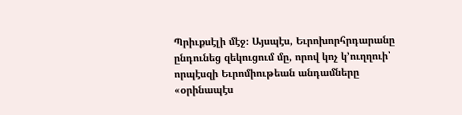Պրիւքսէլի մէջ։ Այսպէս, Եւրոխորհրդարանը ընդունեց զեկուցում մը, որով կոչ կ՚ուղղուի՝ որպէսզի Եւրոմիութեան անդամները «օրինապէս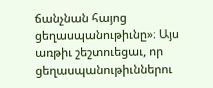ճանչնան հայոց ցեղասպանութիւնը»։ Այս առթիւ շեշտուեցաւ, որ ցեղասպանութիւններու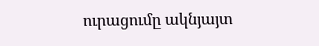ուրացումը ակնյայտ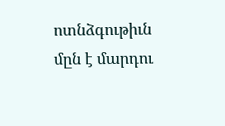ոտնձգութիւն մըն է մարդու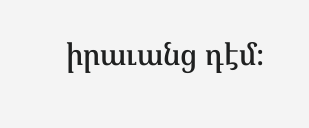իրաւանց դէմ։